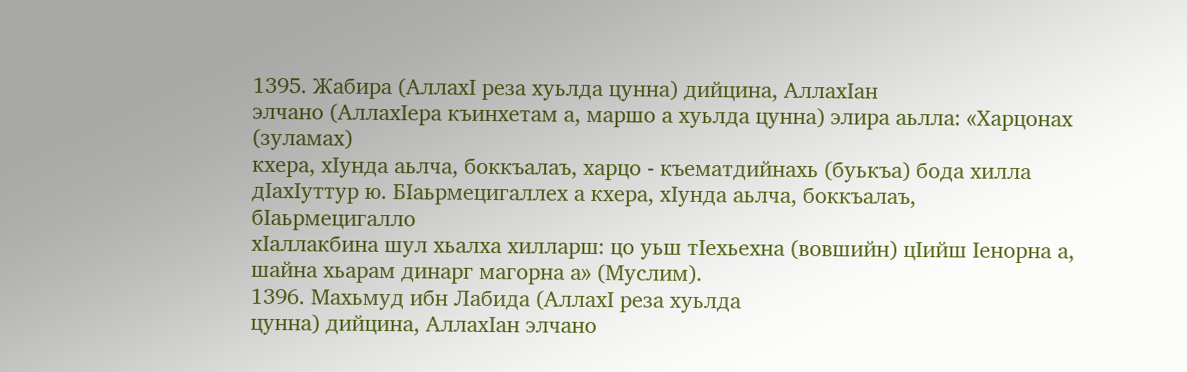1395. Жабира (АллахI реза хуьлда цунна) дийцина, АллахIан
элчано (АллахIера къинхетам а, маршо а хуьлда цунна) элира аьлла: «Харцонах (зуламах)
кхера, хIунда аьлча, боккъалаъ, харцо - къематдийнахь (буькъа) бода хилла
дIахIуттур ю. БIаьрмецигаллех а кхера, хIунда аьлча, боккъалаъ, бIаьрмецигалло
хIаллакбина шул хьалха хилларш: цо уьш тIехьехна (вовшийн) цIийш Iенорна а,
шайна хьарам динарг магорна а» (Муслим).
1396. Махьмуд ибн Лабида (АллахI реза хуьлда
цунна) дийцина, АллахIан элчано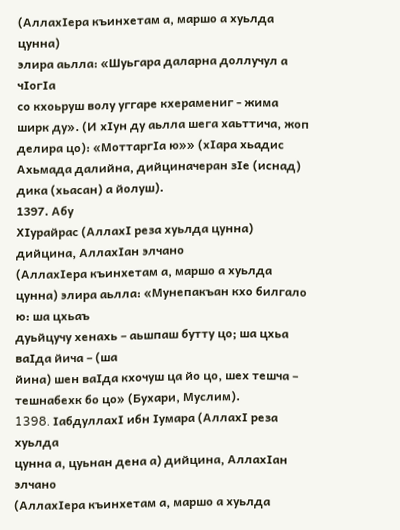(АллахIера къинхетам а, маршо а хуьлда цунна)
элира аьлла: «Шуьгара даларна доллучул а чIогIа
со кхоьруш волу уггаре кхерамениг - жима ширк ду». (И хIун ду аьлла шега хаьттича, жоп
делира цо): «МоттаргIа ю»» (хIара хьадис Ахьмада далийна, дийциначеран зIе (иснад)
дика (хьасан) а йолуш).
1397. Абу
ХIурайрас (АллахI реза хуьлда цунна) дийцина, АллахIан элчано
(АллахIера къинхетам а, маршо а хуьлда цунна) элира аьлла: «Мунепакъан кхо билгало ю: ша цхьаъ
дуьйцучу хенахь – аьшпаш бутту цо; ша цхьа ваIда йича – (ша
йина) шен ваIда кхочуш ца йо цо, шех тешча – тешнабехк бо цо» (Бухари, Муслим).
1398. IабдуллахI ибн Iумара (АллахI реза хуьлда
цунна а, цуьнан дена а) дийцина, АллахIан элчано
(АллахIера къинхетам а, маршо а хуьлда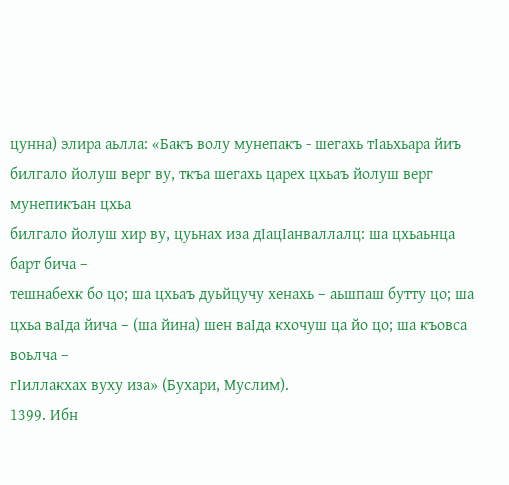цунна) элира аьлла: «Бакъ волу мунепакъ - шегахь тIаьхьара йиъ
билгало йолуш верг ву, ткъа шегахь царех цхьаъ йолуш верг мунепикъан цхьа
билгало йолуш хир ву, цуьнах иза дIацIанваллалц: ша цхьаьнца барт бича –
тешнабехк бо цо; ша цхьаъ дуьйцучу хенахь – аьшпаш бутту цо; ша цхьа ваIда йича – (ша йина) шен ваIда кхочуш ца йо цо; ша къовса воьлча –
гIиллакхах вуху иза» (Бухари, Муслим).
1399. Ибн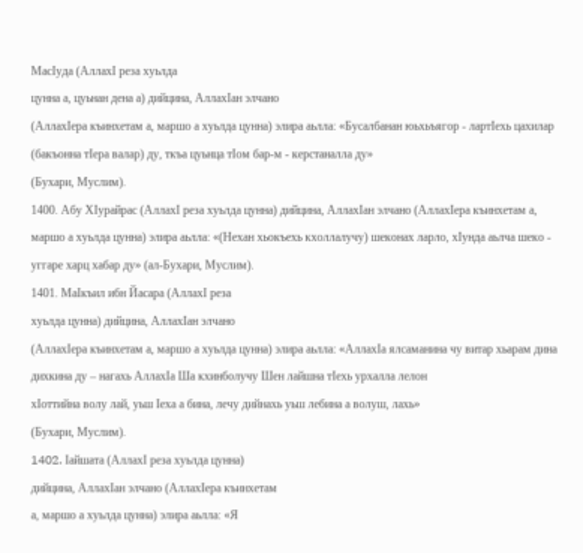МасIуда (АллахI реза хуьлда
цунна а, цуьнан дена а) дийцина, АллахIан элчано
(АллахIера къинхетам а, маршо а хуьлда цунна) элира аьлла: «Бусалбанан юьхьъягор - лартIехь цахилар
(бакъонна тIера валар) ду, ткъа цуьнца тIом бар-м - керстаналла ду»
(Бухари, Муслим).
1400. Абу ХIурайрас (АллахI реза хуьлда цунна) дийцина, АллахIан элчано (АллахIера къинхетам а, маршо а хуьлда цунна) элира аьлла: «(Нехан хьокъехь кхоллалучу) шеконах ларло, хIунда аьлча шеко - уггаре харц хабар ду» (ал-Бухари, Муслим).
1401. МаIкъил ибн Йасара (АллахI реза
хуьлда цунна) дийцина, АллахIан элчано
(АллахIера къинхетам а, маршо а хуьлда цунна) элира аьлла: «АллахIа ялсаманина чу витар хьарам дина
дихкина ду – нагахь АллахIа Ша кхинболучу Шен лайшна тIехь урхалла лелон
хIоттийна волу лай, уьш Iеха а бина, лечу дийнахь уьш лебина а волуш, лахь»
(Бухари, Муслим).
1402. Iайшата (АллахI реза хуьлда цунна)
дийцина, АллахIан элчано (АллахIера къинхетам
а, маршо а хуьлда цунна) элира аьлла: «Я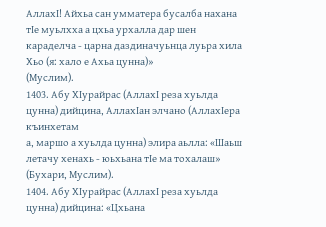АллахI! Айхьа сан умматера бусалба нахана тIе муьлхха а цхьа урхалла дар шен
караделча - царна даздиначуьнца луьра хила Хьо (я: хало е Ахьа цунна)»
(Муслим).
1403. Абу ХIурайрас (АллахI реза хуьлда
цунна) дийцина, АллахIан элчано (АллахIера къинхетам
а, маршо а хуьлда цунна) элира аьлла: «Шаьш
летачу хенахь - юьхьана тIе ма тохалаш» (Бухари, Муслим).
1404. Абу ХIурайрас (АллахI реза хуьлда цунна) дийцина: «Цхьана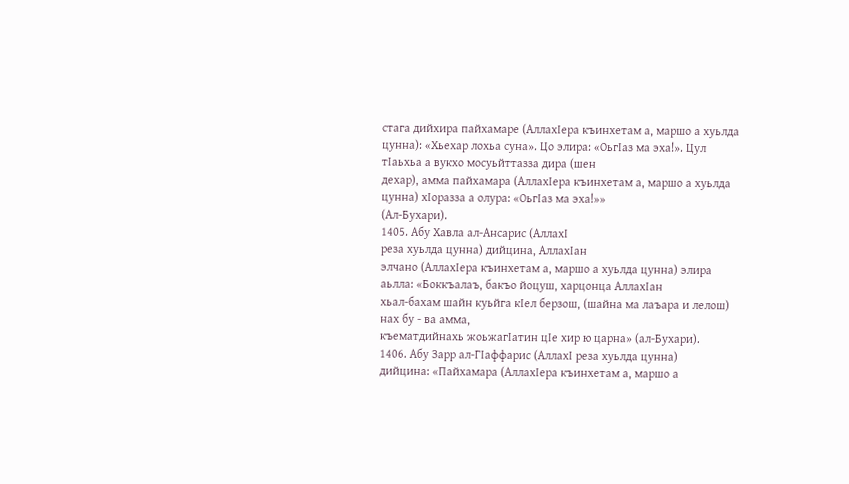стага дийхира пайхамаре (АллахIера къинхетам а, маршо а хуьлда цунна): «Хьехар лохьа суна». Цо элира: «ОьгIаз ма эха!». Цул тIаьхьа а вукхо мосуьйттазза дира (шен
дехар), амма пайхамара (АллахIера къинхетам а, маршо а хуьлда цунна) хIоразза а олура: «ОьгIаз ма эха!»»
(Ал-Бухари).
1405. Абу Хавла ал-Ансарис (АллахI
реза хуьлда цунна) дийцина, АллахIан
элчано (АллахIера къинхетам а, маршо а хуьлда цунна) элира аьлла: «Боккъалаъ, бакъо йоцуш, харцонца АллахIан
хьал-бахам шайн куьйга кIел берзош, (шайна ма лаъара и лелош) нах бу - ва амма,
къематдийнахь жоьжагIатин цIе хир ю царна» (ал-Бухари).
1406. Абу Зарр ал-ГIаффарис (АллахI реза хуьлда цунна)
дийцина: «Пайхамара (АллахIера къинхетам а, маршо а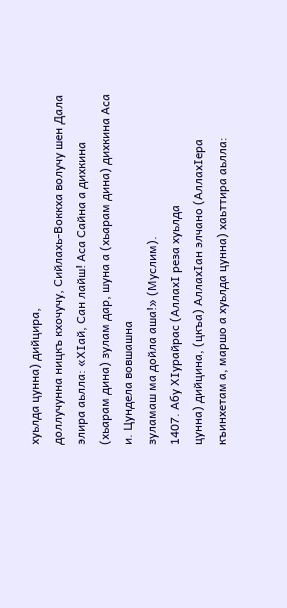хуьлда цунна) дийцира,
доллучунна ницкъ кхочучу, Сийлахь-Воккха волучу шен Дала элира аьлла: «ХIай, Сан лайш! Аса Сайна а дихкина
(хьарам дина) зулам дар, шуна а (хьарам дина) дихкина Аса и. Цундела вовшашна
зуламаш ма дойла аша!» (Муслим).
1407. Абу ХIурайрас (АллахI реза хуьлда
цунна) дийцина, (цкъа) АллахIан элчано (АллахIера къинхетам а, маршо а хуьлда цунна) хаьттира аьлла: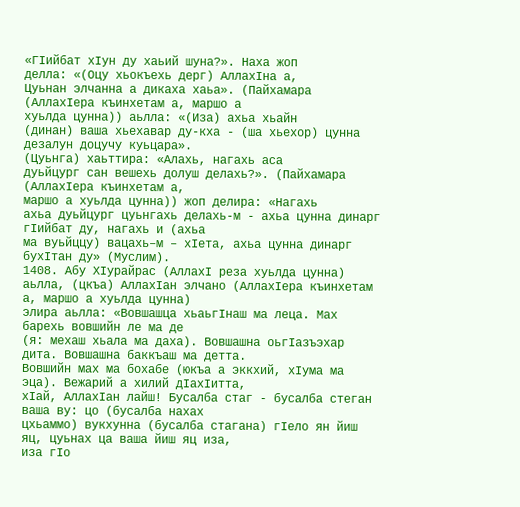«ГIийбат хIун ду хаьий шуна?». Наха жоп
делла: «(Оцу хьокъехь дерг) АллахIна а,
Цуьнан элчанна а дикаха хаьа». (Пайхамара (АллахIера къинхетам а, маршо а
хуьлда цунна)) аьлла: «(Иза) ахьа хьайн
(динан) ваша хьехавар ду-кха - (ша хьехор) цунна дезалун доцучу куьцара».
(Цуьнга) хаьттира: «Алахь, нагахь аса
дуьйцург сан вешехь долуш делахь?». (Пайхамара (АллахIера къинхетам а,
маршо а хуьлда цунна)) жоп делира: «Нагахь
ахьа дуьйцург цуьнгахь делахь-м - ахьа цунна динарг гIийбат ду, нагахь и (ахьа
ма вуьйццу) вацахь–м – хIета, ахьа цунна динарг бухIтан ду» (Муслим).
1408. Абу ХIурайрас (АллахI реза хуьлда цунна) аьлла, (цкъа) АллахIан элчано (АллахIера къинхетам а, маршо а хуьлда цунна)
элира аьлла: «Вовшашца хьаьгIнаш ма леца. Мах барехь вовшийн ле ма де
(я: мехаш хьала ма даха). Вовшашна оьгIазъэхар дита. Вовшашна баккъаш ма детта.
Вовшийн мах ма бохабе (юкъа а эккхий, хIума ма эца). Вежарий а хилий дIахIитта,
хIай, АллахIан лайш! Бусалба стаг - бусалба стеган ваша ву: цо (бусалба нахах
цхьаммо) вукхунна (бусалба стагана) гIело ян йиш яц, цуьнах ца ваша йиш яц иза,
иза гIо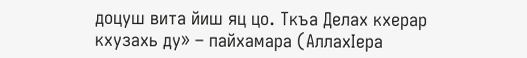доцуш вита йиш яц цо. Ткъа Делах кхерар кхузахь ду» – пайхамара (АллахIера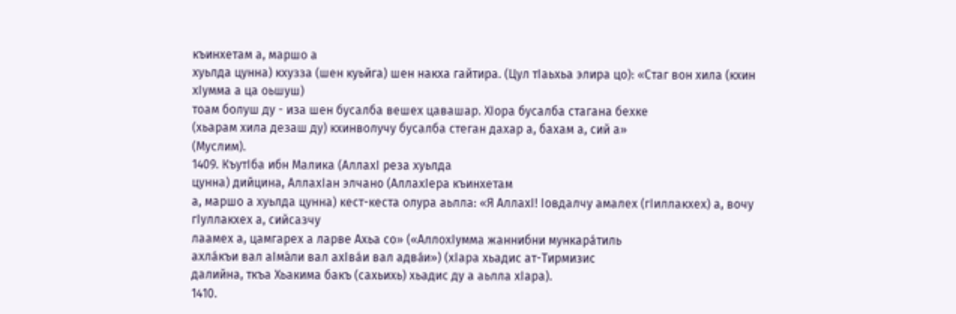къинхетам а, маршо а
хуьлда цунна) кхузза (шен куьйга) шен накха гайтира. (Цул тIаьхьа элира цо): «Стаг вон хила (кхин хIумма а ца оьшуш)
тоам болуш ду - иза шен бусалба вешех цавашар. ХIора бусалба стагана бехке
(хьарам хила дезаш ду) кхинволучу бусалба стеган дахар а, бахам а, сий а»
(Муслим).
1409. КъутIба ибн Малика (АллахI реза хуьлда
цунна) дийцина, АллахIан элчано (АллахIера къинхетам
а, маршо а хуьлда цунна) кест-кеста олура аьлла: «Я АллахI! Iовдалчу амалех (гIиллакхех) а, вочу гIуллакхех а, сийсазчу
лаамех а, цамгарех а ларве Ахьа со» («АллохIумма жаннибни мункара́тиль
ахла́къи вал аIма́ли вал ахIва́и вал адва́и») (хIара хьадис ат-Тирмизис
далийна, ткъа Хьакима бакъ (сахьихь) хьадис ду а аьлла хIара).
1410.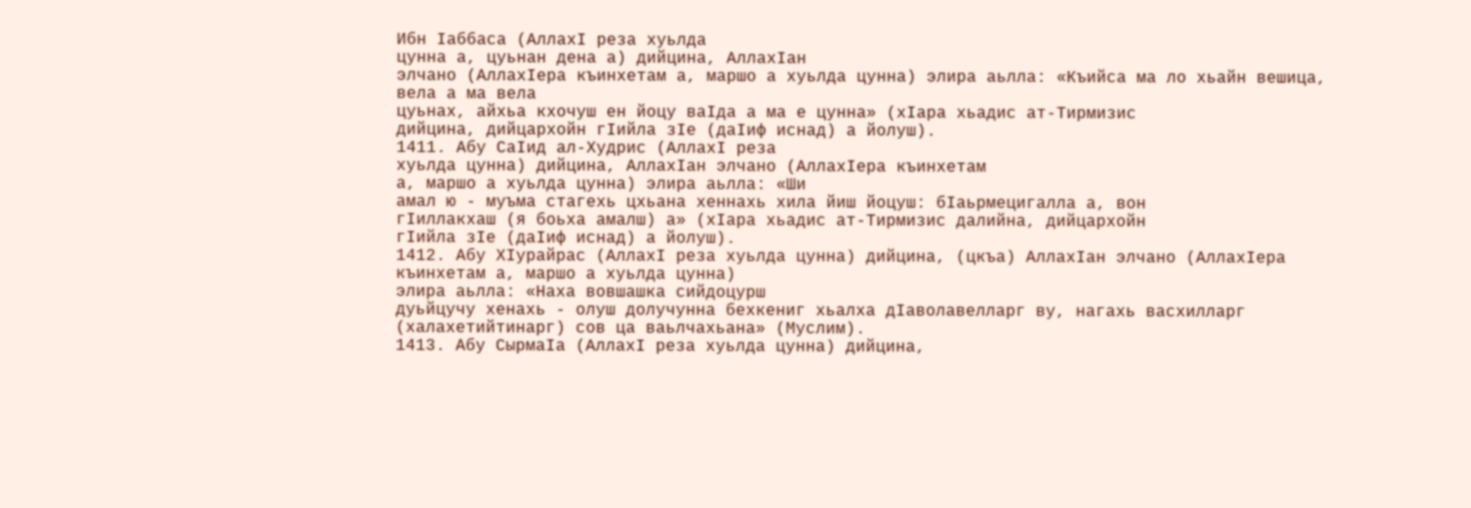Ибн Iаббаса (АллахI реза хуьлда
цунна а, цуьнан дена а) дийцина, АллахIан
элчано (АллахIера къинхетам а, маршо а хуьлда цунна) элира аьлла: «Къийса ма ло хьайн вешица, вела а ма вела
цуьнах, айхьа кхочуш ен йоцу ваIда а ма е цунна» (хIара хьадис ат-Тирмизис
дийцина, дийцархойн гIийла зIе (даIиф иснад) а йолуш).
1411. Абу СаIид ал-Худрис (АллахI реза
хуьлда цунна) дийцина, АллахIан элчано (АллахIера къинхетам
а, маршо а хуьлда цунна) элира аьлла: «Ши
амал ю - муъма стагехь цхьана хеннахь хила йиш йоцуш: бIаьрмецигалла а, вон
гIиллакхаш (я боьха амалш) а» (хIара хьадис ат-Тирмизис далийна, дийцархойн
гIийла зIе (даIиф иснад) а йолуш).
1412. Абу ХIурайрас (АллахI реза хуьлда цунна) дийцина, (цкъа) АллахIан элчано (АллахIера къинхетам а, маршо а хуьлда цунна)
элира аьлла: «Наха вовшашка сийдоцурш
дуьйцучу хенахь - олуш долучунна бехкениг хьалха дIаволавелларг ву, нагахь васхилларг
(халахетийтинарг) сов ца ваьлчахьана» (Муслим).
1413. Абу СырмаIа (АллахI реза хуьлда цунна) дийцина,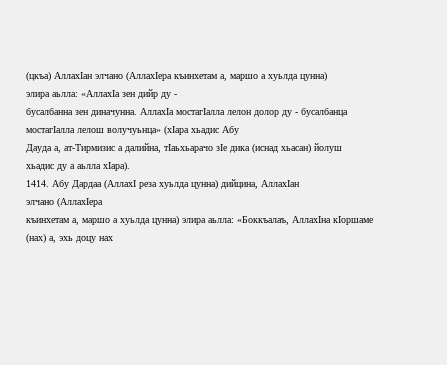(цкъа) АллахIан элчано (АллахIера къинхетам а, маршо а хуьлда цунна)
элира аьлла: «АллахIа зен дийр ду -
бусалбанна зен диначунна. АллахIа мостагIалла лелон долор ду - бусалбанца
мостагIалла лелош волучуьнца» (хIара хьадис Абу
Дауда а, ат-Тирмизис а далийна, тIаьхьарачо зIе дика (иснад хьасан) йолуш
хьадис ду а аьлла хIара).
1414. Абу Дардаа (АллахI реза хуьлда цунна) дийцина, АллахIан
элчано (АллахIера
къинхетам а, маршо а хуьлда цунна) элира аьлла: «Боккъалаъ, АллахIна кIоршаме (нах) а, эхь доцу нах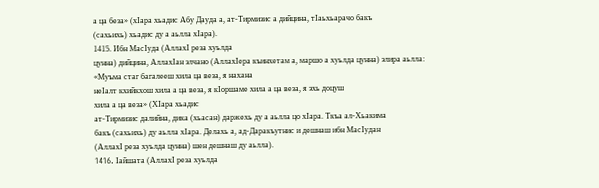а ца беза» (хIара хьадис Абу Дауда а, ат-Тирмизис а дийцина, тIаьхьарачо бакъ
(сахьихь) хьадис ду а аьлла хIара).
1415. Ибн МасIуда (АллахI реза хуьлда
цунна) дийцина, АллахIан элчано (АллахIера къинхетам а, маршо а хуьлда цунна) элира аьлла: «Муъма стаг багалееш хила ца веза, я нахана
неIалт кхийкхош хила а ца веза, я кIоршаме хила а ца веза, я эхь доцуш
хила а ца веза» (ХIара хьадис
ат-Тирмизис далийна, дика (хьасан) даржехь ду а аьлла цо хIара. Ткъа ал-Хьакима
бакъ (сахьихь) ду аьлла хIара. Делахь а, ад-Даракъутнис и дешнаш ибн МасIудан
(АллахI реза хуьлда цунна) шен дешнаш ду аьлла).
1416. Iайшата (АллахI реза хуьлда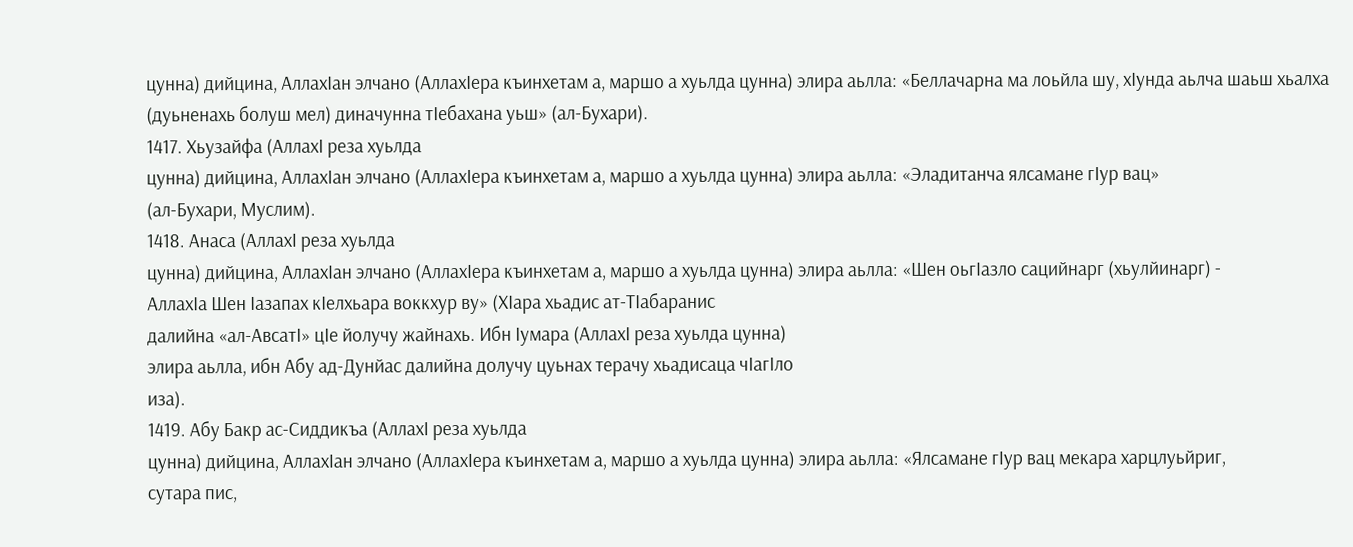цунна) дийцина, АллахIан элчано (АллахIера къинхетам а, маршо а хуьлда цунна) элира аьлла: «Беллачарна ма лоьйла шу, хIунда аьлча шаьш хьалха (дуьненахь болуш мел) диначунна тIебахана уьш» (ал-Бухари).
1417. Хьузайфа (АллахI реза хуьлда
цунна) дийцина, АллахIан элчано (АллахIера къинхетам а, маршо а хуьлда цунна) элира аьлла: «Эладитанча ялсамане гIур вац»
(ал-Бухари, Муслим).
1418. Анаса (АллахI реза хуьлда
цунна) дийцина, АллахIан элчано (АллахIера къинхетам а, маршо а хуьлда цунна) элира аьлла: «Шен оьгIазло сацийнарг (хьулйинарг) -
АллахIа Шен Iазапах кIелхьара воккхур ву» (ХIара хьадис ат-ТIабаранис
далийна «ал-АвсатI» цIе йолучу жайнахь. Ибн Iумара (АллахI реза хуьлда цунна)
элира аьлла, ибн Абу ад-Дунйас далийна долучу цуьнах терачу хьадисаца чIагIло
иза).
1419. Абу Бакр ас-Сиддикъа (АллахI реза хуьлда
цунна) дийцина, АллахIан элчано (АллахIера къинхетам а, маршо а хуьлда цунна) элира аьлла: «Ялсамане гIур вац мекара харцлуьйриг,
сутара пис,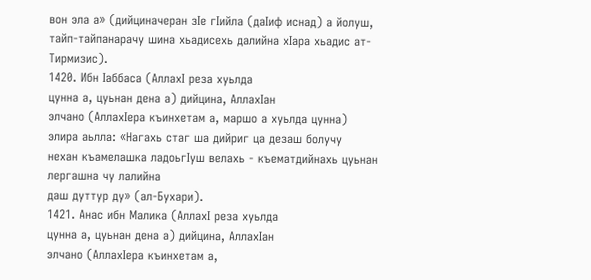вон эла а» (дийциначеран зIе гIийла (даIиф иснад) а йолуш,
тайп-тайпанарачу шина хьадисехь далийна хIара хьадис ат-Тирмизис).
1420. Ибн Iаббаса (АллахI реза хуьлда
цунна а, цуьнан дена а) дийцина, АллахIан
элчано (АллахIера къинхетам а, маршо а хуьлда цунна) элира аьлла: «Нагахь стаг ша дийриг ца дезаш болучу
нехан къамелашка ладоьгIуш велахь - къематдийнахь цуьнан лергашна чу лалийна
даш дуттур ду» (ал-Бухари).
1421. Анас ибн Малика (АллахI реза хуьлда
цунна а, цуьнан дена а) дийцина, АллахIан
элчано (АллахIера къинхетам а,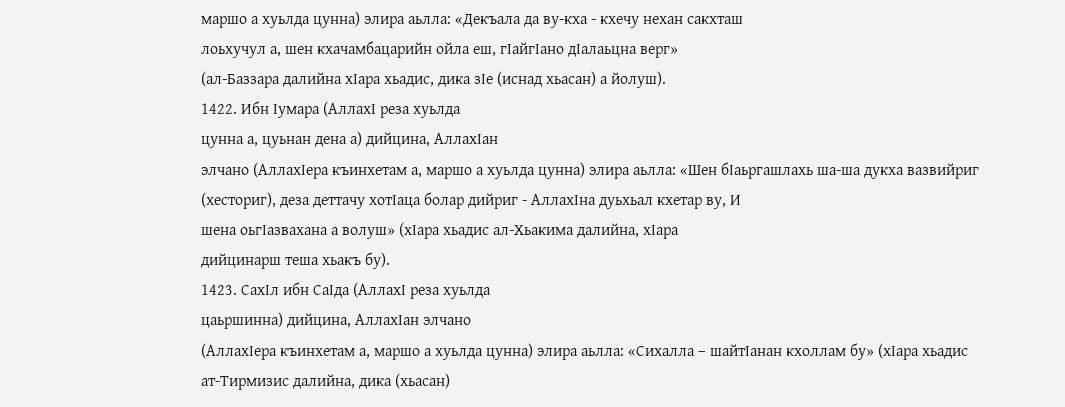маршо а хуьлда цунна) элира аьлла: «Декъала да ву-кха - кхечу нехан сакхташ
лоьхучул а, шен кхачамбацарийн ойла еш, гIайгIано дIалаьцна верг»
(ал-Баззара далийна хIара хьадис, дика зIе (иснад хьасан) а йолуш).
1422. Ибн Iумара (АллахI реза хуьлда
цунна а, цуьнан дена а) дийцина, АллахIан
элчано (АллахIера къинхетам а, маршо а хуьлда цунна) элира аьлла: «Шен бIаьргашлахь ша-ша дукха вазвийриг
(хесториг), деза деттачу хотIаца болар дийриг - АллахIна дуьхьал кхетар ву, И
шена оьгIазвахана а волуш» (хIара хьадис ал-Хьакима далийна, хIара
дийцинарш теша хьакъ бу).
1423. СахIл ибн СаIда (АллахI реза хуьлда
цаьршинна) дийцина, АллахIан элчано
(АллахIера къинхетам а, маршо а хуьлда цунна) элира аьлла: «Сихалла – шайтIанан кхоллам бу» (хIара хьадис
ат-Тирмизис далийна, дика (хьасан)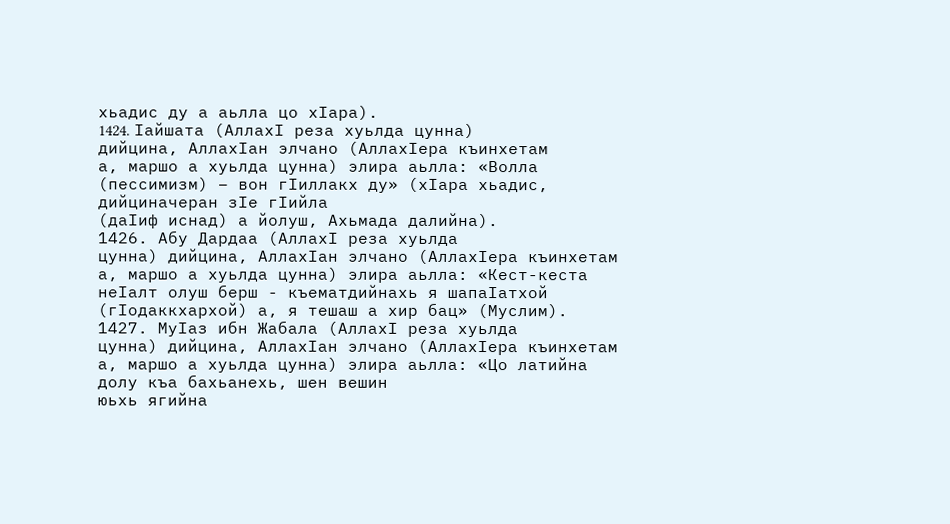хьадис ду а аьлла цо хIара).
1424. Iайшата (АллахI реза хуьлда цунна)
дийцина, АллахIан элчано (АллахIера къинхетам
а, маршо а хуьлда цунна) элира аьлла: «Волла
(пессимизм) – вон гIиллакх ду» (хIара хьадис, дийциначеран зIе гIийла
(даIиф иснад) а йолуш, Ахьмада далийна).
1426. Абу Дардаа (АллахI реза хуьлда
цунна) дийцина, АллахIан элчано (АллахIера къинхетам а, маршо а хуьлда цунна) элира аьлла: «Кест-кеста неIалт олуш берш - къематдийнахь я шапаIатхой
(гIодаккхархой) а, я тешаш а хир бац» (Муслим).
1427. МуIаз ибн Жабала (АллахI реза хуьлда
цунна) дийцина, АллахIан элчано (АллахIера къинхетам а, маршо а хуьлда цунна) элира аьлла: «Цо латийна долу къа бахьанехь, шен вешин
юьхь ягийна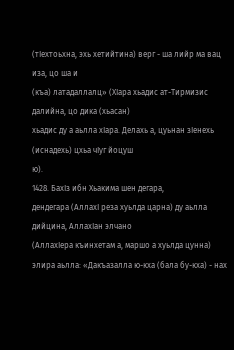(тIехтоьхна, эхь хетийтина) верг - ша лийр ма вац иза, цо ша и
(къа) латадаллалц» (ХIара хьадис ат-Тирмизис далийна, цо дика (хьасан)
хьадис ду а аьлла хIара. Делахь а, цуьнан зIенехь (иснадехь) цхьа чIуг йоцуш
ю).
1428. БахIз ибн Хьакима шен дегара,
дендегара (АллахI реза хуьлда царна) ду аьлла дийцина, АллахIан элчано
(АллахIера къинхетам а, маршо а хуьлда цунна) элира аьлла: «Дакъазалла ю-кха (бала бу-кха) - нах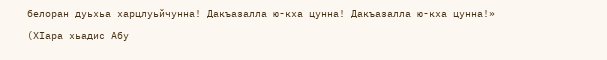белоран дуьхьа харцлуьйчунна! Дакъазалла ю-кха цунна! Дакъазалла ю-кха цунна!»
(ХIара хьадис Абу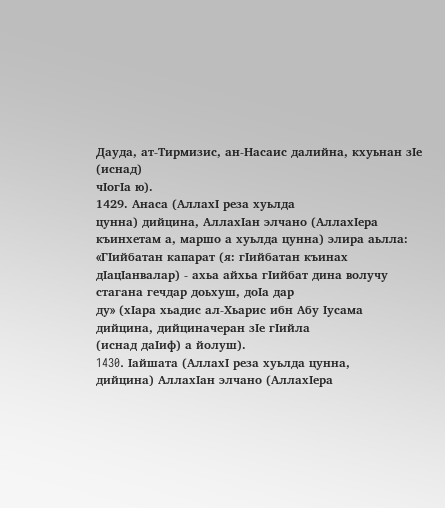Дауда, ат-Тирмизис, ан-Насаис далийна, кхуьнан зIе (иснад)
чIогIа ю).
1429. Анаса (АллахI реза хуьлда
цунна) дийцина, АллахIан элчано (АллахIера къинхетам а, маршо а хуьлда цунна) элира аьлла: «ГIийбатан капарат (я: гIийбатан къинах
дIацIанвалар) - ахьа айхьа гIийбат дина волучу стагана гечдар доьхуш, доIа дар
ду» (хIара хьадис ал-Хьарис ибн Абу Iусама дийцина, дийциначеран зIе гIийла
(иснад даIиф) а йолуш).
1430. Iайшата (АллахI реза хуьлда цунна,
дийцина) АллахIан элчано (АллахIера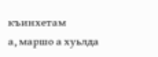къинхетам
а, маршо а хуьлда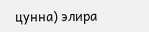цунна) элира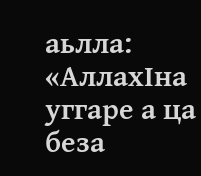аьлла: «АллахIна
уггаре а ца беза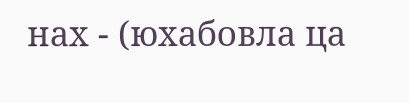нах - (юхабовла ца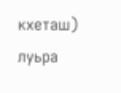кхеташ) луьра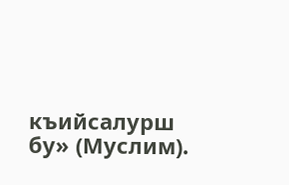къийсалурш бу» (Муслим).